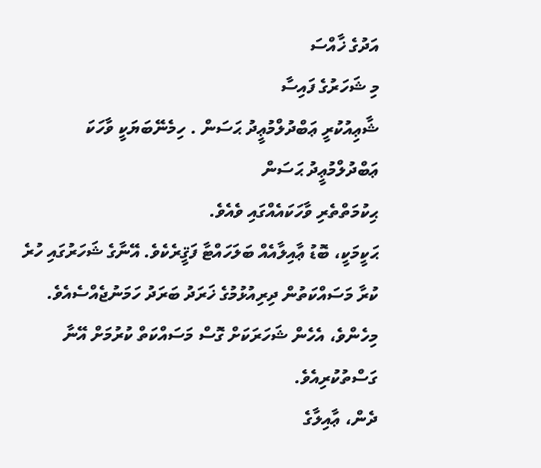އަދުގެ ޚާއްސަ
މި ޝަހަރުގެ ފައިސާ
ޝާޢިއުކުރީ ޢަބްދުލްމުޢީދު ޙަސަން . ހިމެނޭބަޔަކީ ވާހަކަ
ޢަބްދުލްމުޢީދު ޙަސަން
ޙިކުމަތްތެރި ވާހަކައެއްގައި ވެއެވެ.
ޙަކީމަކީ، ބޮޑު ޢާއިލާއެއް ބަލަހައްޓާ ފަޤީރެކެވެ. އޭނާގެ ޝަހަރުގައި ހުރެ ކުރާ މަސައްކަތުން ދިރިއުޅުމުގެ ޚަރަދު ބަރަދު ހަމަނުޖެއްސެއެވެ. މިހެންވެ، އެހެން ޝަހަރަކަށް ގޮސް މަސައްކަތް ކުރުމަށް އޭނާ ގަސްތުކުރިއެވެ.
ދެން، ޢާއިލާގެ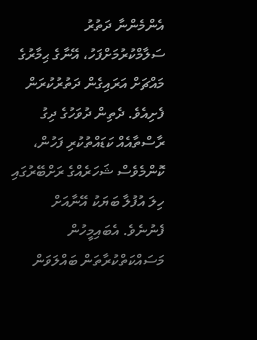އެންމެންނާ ދަތުރު ސަލާމްކުރުމަށްފަހު، އޭނާގެ ޙިމާރުގެ މައްޗަށް އަރައިގެން ދަތުރުކުރަން ފެށިއެވެ. ދެތިން ދުވަހުގެ ދިގު ރާސްތާއެއް ކަޑައްތުކުރި ފަހުން، ކޮންމެވެސް ޝަހަރެއްގެ ރަށްބޭރުގައި ހިލަ އުފުލާ ބަޔަކު އޭނާއަށް ފެނުނެވެ. އެބައިމީހުން މަސައްކަތްކުރާތަން ބައްލަވަން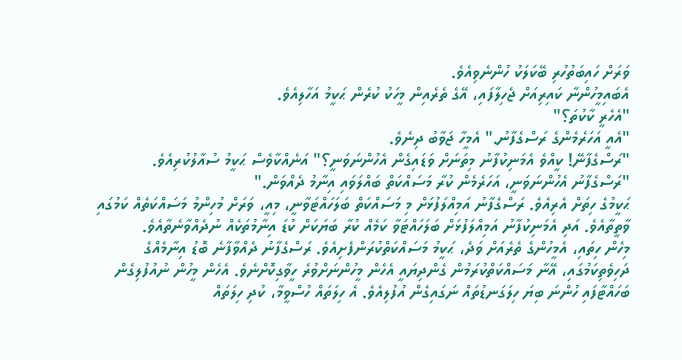ވަރަށް ހައިބަތުހުރި ބޭކަލަކު ހުންނެވިއެވެ.
އެބައިމީހުންނާ ކައިރިއަށް ޖެހިލާފައި، އޭގެ ތެރެއިން މީހަކު ކުރެން ޙަކީމު އަހާލިއެވެ.
"އެހެރީ ކާކުތަ؟"
"އެއީ އަހަރެމެންގެ ރަސްގެފާނު." އެމީހާ ޖަވާބު ދިނެވެ.
"ރަސްގެފާނޭ! ކީއްވެ އެމަނިކުފާނު މިތަނަށް ވަޑައިގެން އެހުންނަވަނީ؟" އަނެއްކާވެސް ޙަކީމު ސުއާލުކުރިއެވެ.
"ރަސްގެފާނު އެހުންނަވަނީ، އަހަރެމެން ކުރާ މަސައްކަތް ބައްލަވައި އިނާމު ދެއްވަން."
ޙަކީމުގެ ހިތަށް އެރިއެވެ. ރަސްގެފާނު އަމިއްލަފުޅަށް މި މަސައްކަތް ބަލަހައްޓަވާނީ، މިއީ، ވަރަށް މުހިންމު މަސައްކަތެއް ކަމުގައި ވާތީތާއެވެ. އަދި އެމަނިކުފާނު އަމިއްލަފުޅަށް ބަލަހައްޓަވާ ކަމެއް ކުރާ ބަޔަކަށް ކުޑަ އިނާމުތަކެއް ނުދެއްވާނެތާއެވެ.
މިހެން ހިތައި، އެމީހުންގެ ތެރެއަށް ވަދެ، ޙަކީމު މަސައްކަތްކުރަންފެށިއެވެ. ރަސްގެފާނު ދެއްވާފާނެ ބޮޑު އިނާމެއްގެ ދަހިވެތިކަމުގައި، އޭނާ މަސައްކަތްކުރަމުން ގެންދިޔައީ އެހެން މީހުންނަށްވުރެ ހީވާގިކޮށްނެވެ. އެހެން މީހުން ނުއުފުލިގެން ބަހައްޓާފައި ހުންނަ ބިޔަ ހިލަގަނޑުތައް ނަގައިގެން އުފުލިއެވެ. އެ ހިލަތައް ހުސްވީމާ، ކުދި ހިލަތައް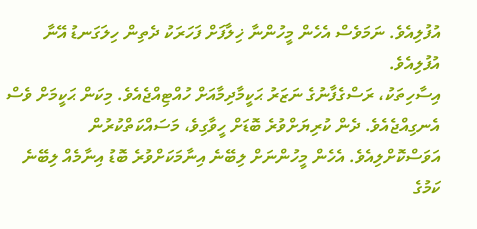އުފުލިއެވެ. ނަމަވެސް އެހެން މީހުންނާ ޚިލާފަށް ފަހަރަކު ދެތިން ހިލަގަނޑު އޭނާ އުފުލިއެވެ.
އިސާހިތަކު، ރަސްގެފާނުގެ ނަޒަރު ޙަކީމާދިމާއަށް ހުއްޓިއްޖެއެވެ. މިކަން ޙަކީމަށް ވެސް އެނގިއްޖެއެވެ. ދެން ކުރިޔަށްވުރެ ބޮޑަށް ހީވާގިވެ، މަސައްކަތްކުރުން އަވަސްކޮށްލިއެވެ. އެހެން މީހުންނަށް ލިބޭނެ އިނާމަކަށްވުރެ ބޮޑު އިނާމެއް ލިބޭނެ ކަމުގެ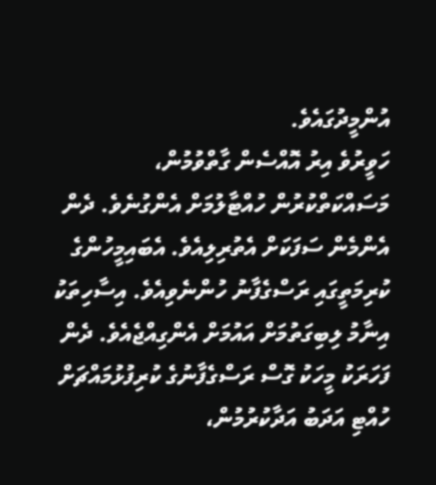އުންމީދުގައެވެ.
ހަވީރުވެ އިރު އޮއްސެން ގާތްވުމުން، މަސައްކަތްކުރުން ހުއްޓާލުމަށް އެންގުނެވެ. ދެން އެންމެން ސަފަކަށް އެތުރިލިއެވެ. އެބައިމީހުންގެ ކުރިމަތީގައި ރަސްގެފާނު ހުންނެވިއެވެ. އިސާހިތަކު އިނާމު ލިބިގަތުމަށް އައުމަށް އެންގިއްޖެއެވެ. ދެން ފަހަރަކު މީހަކު ގޮސް ރަސްގެފާނުގެ ކުރިފުޅުމައްޗަށް ހުއްޓި އަދަބު އަދާކުރުމުން،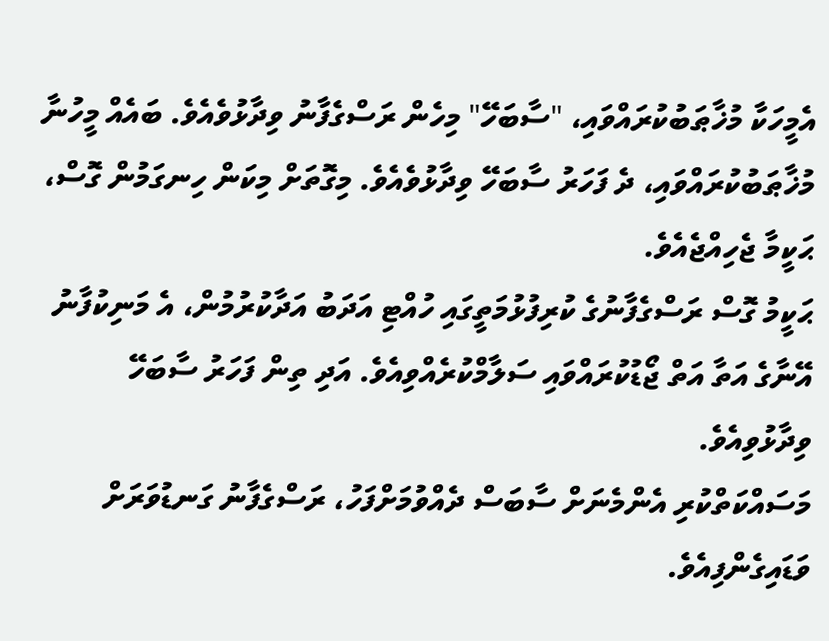އެމީހަކާ މުޚާޠަބުކުރައްވައި، "ސާބަހޭ" މިހެން ރަސްގެފާނު ވިދާޅުވެއެވެ. ބައެއް މީހުނާ މުޚާޠަބުކުރައްވައި، ދެ ފަހަރު ސާބަހޭ ވިދާޅުވެއެވެ. މިގޮތަށް މިކަން ހިނގަމުން ގޮސް، ޙަކީމާ ޖެހިއްޖެއެވެ.
ޙަކީމު ގޮސް ރަސްގެފާނުގެ ކުރިފުޅުމަތީގައި ހުއްޓި އަދަބު އަދާކުރުމުން، އެ މަނިކުފާނު އޭނާގެ އަތާ އަތް ޖޯޑުކުރައްވައި ސަލާމްކުރެއްވިއެވެ. އަދި ތިން ފަހަރު ސާބަހޭ ވިދާޅުވިއެވެ.
މަސައްކަތްކުރި އެންމެނަށް ސާބަސް ދެއްވުމަށްފަހު، ރަސްގެފާނު ގަނޑުވަރަށް ވަޑައިގެންފިއެވެ.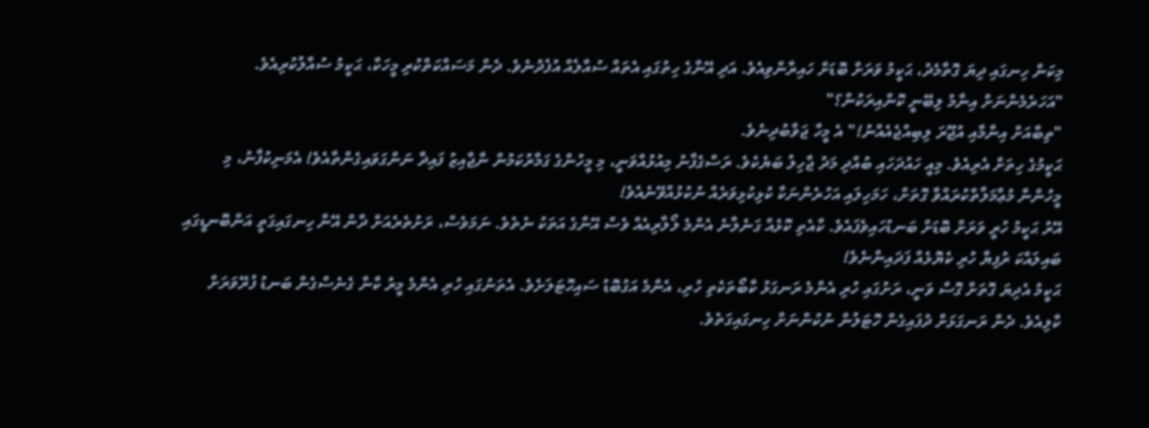މިކަން ހިނގައި ދިޔަ ގޮތާމެދު، ޙަކީމު ވަރަށް ބޮޑަށް ހައިރާންވިއެވެ. އަދި އޭނާގެ ހިތުގައި އެތައް ސުއާލެއް އުފެދުނެވެ. ދެން މަސައްކަތްކުރި މީހަކާ، ޙަކީމު ސުއާލުކުރިއެވެ.
"އަހަރެމެންނަށް އިނާމު ލިބޭނީ ކޮންއިރަކުން؟"
"ތިބާއަށް އިނާމާއި އުޖޫރަ ލިބިއްޖެއެއްނު!" އެ މީހާ ޖަވާބުދިނެވެ.
ޙަކީމުގެ ހިތަށް އެރިއެވެ. މިއީ ހައުދަހައި ބުއްދި މަދު ޖާހިލު ބަޔެކެވެ. ރަސްގެފާނު މިއުޅުއްވަނީ، މި މީހުންގެ ގަމާރުކަމުން ނާޖާއިޒު ފައިދާ ނަންގަވައިގެންތާއެވެ! އެމަނިކުފާނު، މި މީހުންނާ މުޢާމަލާތްކުރައްވާ ގޮތަށް، ހަމަހިލައި އަހުރެންނަކާ ކުޅިކުޅިވަރެއް ނުކުޅުއްވޭނެއެވެ!
އޭރު ޙަކީމު ހުރީ ވަރަށް ބޮޑަށް ބަނޑުހައިވެފައެވެ. ކާއެތި ކޮޅެއް ގަނެލާނެ އެންމެ ލޯލާރިއެއް ވެސް އޭނާގެ އަތަކު ނެތެވެ. ނަމަވެސް، ރަށުތެރެއަށް ދާން އޭނާ ހިނގައިގަތީ އަންބޮނޑީގައި ބައިލައްކަ ރުފިޔާ ހުރި ކެޔޮޅެއް ފަދައިންނެވެ!
ޙަކީމު އެދިޔަ ގޮތަށް ގޮސް ވަނީ، ރަށުގައި ހުރި އެންމެ ރަނގަޅު ކާބޯތަކެތި ހުރި، އެންމެ އަގުބޮޑު ސައިހޮޓަލަށެވެ. އެތަނުގައި ހުރި އެންމެ މީރު ކާނާ ގެނެސްގެން ބަނޑު ފުރޭވަރަށް ކާލިއެވެ. ދެން ރަނގަޅަށް ދުފައިގެން ހޮޓަލުން ނުކުންނަށް ހިނގައިގަތެވެ.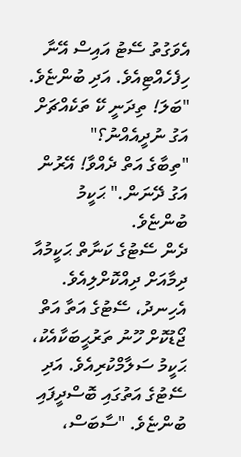އެވަގުތު ސޭޓު އައިސް އޭނާ ހިފެހެއްޓިއެވެ. އަދި ބުންޏެވެ.
"ބަލަ! ތިދަނީ ކޭ ތަކެއްޗަށް އަގު ނުދީއެއްނު؟"
"ތިބާގެ އަތް ދެއްވާ! އޭރުން އަގު ދޭނަން." ޙަކީމު ބުންޏެވެ.
ދެން ސޭޓުގެ ކަނާތް ޙަކީމުއާ ދިމާއަށް ދިއްކޮށްލިއެވެ. އެހިނދު، ސޭޓުގެ އަތާ އަތް ޖޯޑުކޮށް ހޫނު ތަރުޙީބަކާއެކު، ޙަކީމު ސަލާމްކުރިއެވެ. އަދި ސޭޓުގެ އަތުގައި ބޮސްދީފައި ބުންޏެވެ. "ސާބަސް،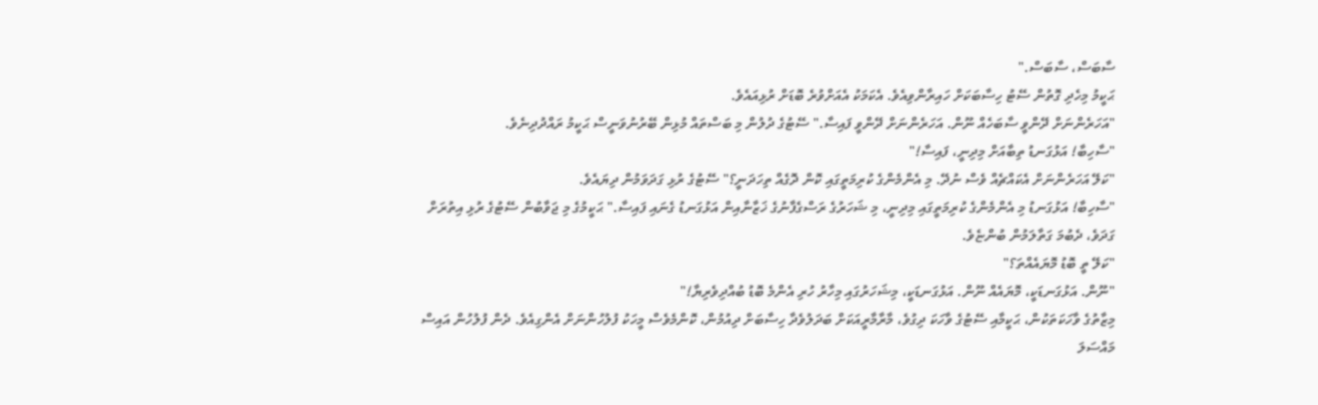ސާބަސް، ސާބަސް."
ޙަކީމު މިހެދި ގޮތުން ސޭޓު ހިސާބަކަށް ހައިރާންވިއެވެ. އެކަމަކު އެއަށްވުރެ ބޮޑަށް ރުޅިއައެވެ.
"އަހަރެންނަށް ދޭންވީ ސާބަހެއް ނޫން. އަހަރެންނަށް ދޭންވީ ފައިސާ." ސޭޓުގެ ދުލުން މި ބަސްތައް މުޅިން ބޭރުނުވަނީސް ޙަކީމު ރައްދުދިނެވެ.
"ސާހިބާ! އަޅުގަނޑު ތިބާއަށް މިދިނީ، ފައިސާ!"
"ކަލޭ އަހަރެންނަށް އެކައްޗެއް ވެސް ނުދޭ. މި އެންމެންގެ ކުރިމަތީގައި ކޮން ދޮގެއް ތިހަދަނީ؟" ސޭޓުގެ ރުޅި ގަދަވަމުން ދިޔައެވެ.
"ސާހިބާ! އަޅުގަނޑު މި އެންމެންގެ ކުރިމަތީގައި މިދިނީ، މި ޝަހަރުގެ ރަސްގެފާނުގެ ޚަޒާނާއިން އަޅުގަނޑު ގެނައި ފައިސާ." ޙަކީމުގެ މި ޖަވާބުން ސޭޓުގެ ރުޅި އިތުރަށް ގަދަވެ، ދެބުމަ ގަތާލަމުން ބުންޏެވެ.
"ކަލޭ ތީ ބޮޑު މޮޔައެއްތަ؟"
"ނޫން. އަޅުގަނޑަކީ، މޮޔައެއް ނޫން. އަޅުގަނޑަކީ، މިޝަހަރުގައި މިހާރު ހުރި އެންމެ ބޮޑު ބުއްދިވެރިޔާ!"
މިޒާތުގެ ވާހަކަތަކުން، ޙަކީމާއި ސޭޓުގެ ވާހަކަ ދިގުވެ، މާރާމާރީއަކަށް ބަދަލުވެދާ ހިސާބަށް ދިއުމުން، ކޮންމެވެސް މީހަކު ފުލުހުންނަށް އެންގިއެވެ. ދެން ފުލުހުން އައިސް މައްސަލަ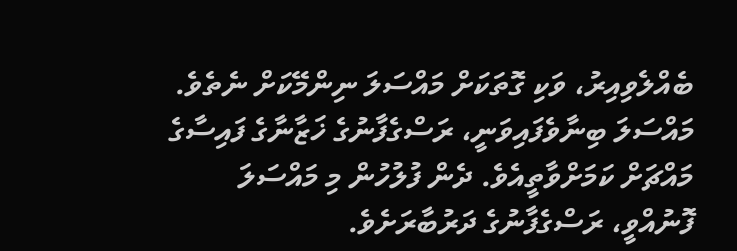ބެއްލެވިއިރު، ވަކި ގޮތަކަށް މައްސަލަ ނިންމޭކަށް ނެތެވެ. މައްސަލަ ބިނާވެފައިވަނީ، ރަސްގެފާނުގެ ޚަޒާނާގެ ފައިސާގެ މައްޗަށް ކަމަށްވާތީއެވެ. ދެން ފުލުހުން މި މައްސަލަ ފޮނުއްވީ، ރަސްގެފާނުގެ ދަރުބާރަށެވެ.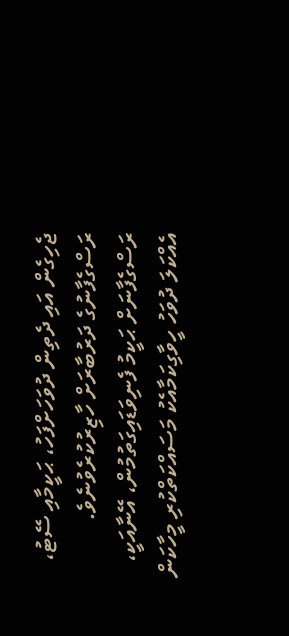ޖެހިގެން އައި ދެތިން ދުވަހަށްފަހު، ޙަކީމާއި ސޭޓު، ރަސްގެފާނުގެ ދަރުބާރަށް ހާޒިރުކުރެވުނެވެ. ރަސްގެފާނަށް ޙަކީމު ފެނިވަޑައިގަތުމުން، އޭނާއަކީ، އެއްކަލަ ދުވަހު ހީވާގިކަމާއެކު މަސައްކަތްކުރި މީހާކަން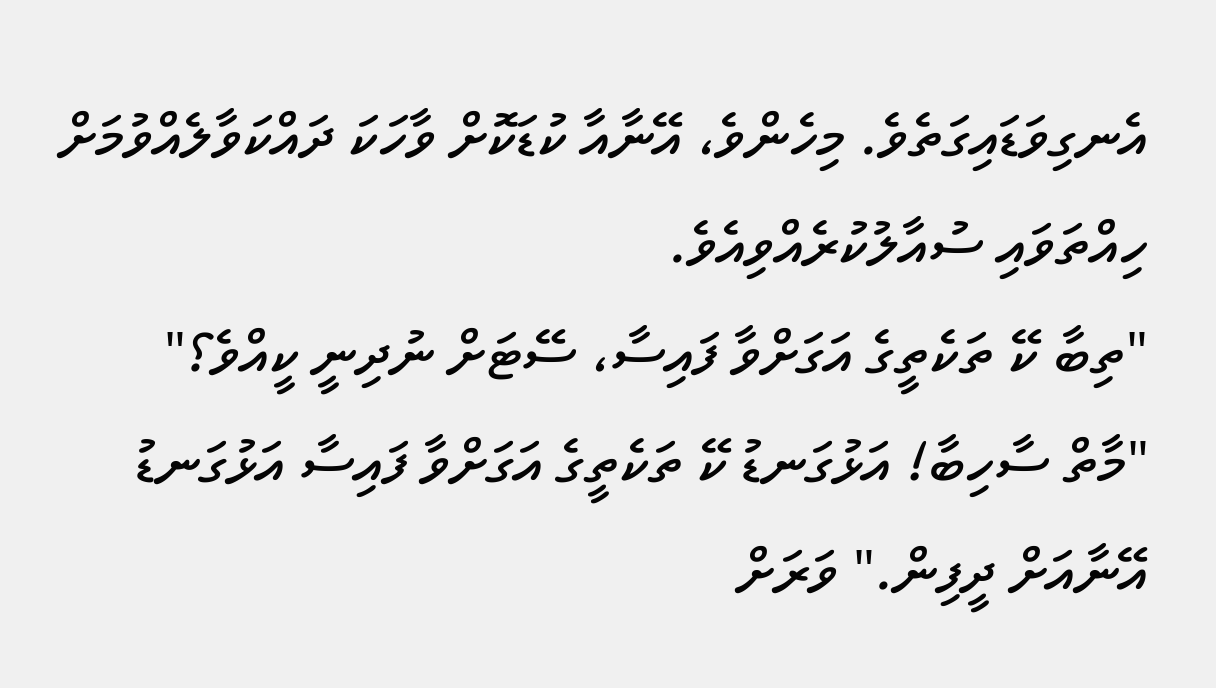އެނގިވަޑައިގަތެވެ. މިހެންވެ، އޭނާއާ ކުޑަކޮށް ވާހަކަ ދައްކަވާލެއްވުމަށް ހިއްތަވައި ސުއާލުކުރެއްވިއެވެ.
"ތިބާ ކޭ ތަކެތީގެ އަގަށްވާ ފައިސާ، ސޭޓަށް ނުދިނީ ކީއްވެ؟"
"މާތް ސާހިބާ! އަޅުގަނޑު ކޭ ތަކެތީގެ އަގަށްވާ ފައިސާ އަޅުގަނޑު އޭނާއަށް ދީފިން." ވަރަށް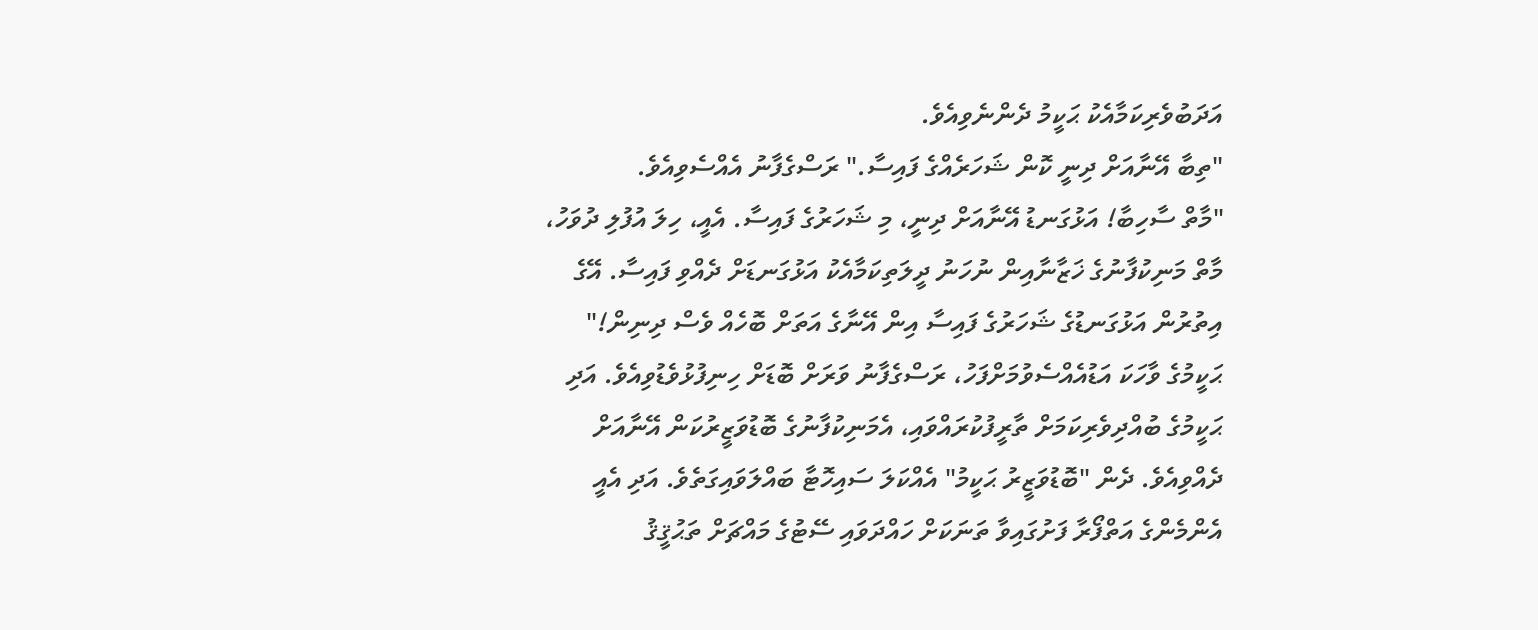އަދަބުވެރިކަމާއެކު ޙަކީމު ދެންނެވިއެވެ.
"ތިބާ އޭނާއަށް ދިނީ ކޮން ޝަހަރެއްގެ ފައިސާ." ރަސްގެފާނު އެއްސެވިއެވެ.
"މާތް ސާހިބާ! އަޅުގަނޑު އޭނާއަށް ދިނީ، މި ޝަހަރުގެ ފައިސާ. އެއީ، ހިލަ އުފުލި ދުވަހު، މާތް މަނިކުފާނުގެ ޚަޒާނާއިން ނުހަނު ދީލަތިކަމާއެކު އަޅުގަނޑަށް ދެއްވި ފައިސާ. އޭގެ އިތުރުން އަޅުގަނޑުގެ ޝަހަރުގެ ފައިސާ އިން އޭނާގެ އަތަށް ބޮހެއް ވެސް ދިނިން!"
ޙަކީމުގެ ވާހަކަ އަޑުއެއްސެވުމަށްފަހު، ރަސްގެފާނު ވަރަށް ބޮޑަށް ހިނިފުޅުވެޑުވިއެވެ. އަދި ޙަކީމުގެ ބުއްދިވެރިކަމަށް ތާރީފުކުރައްވައި، އެމަނިކުފާނުގެ ބޮޑުވަޒީރުކަން އޭނާއަށް ދެއްވިއެވެ. ދެން "ބޮޑުވަޒީރު ޙަކީމު" އެއްކަލަ ސައިހޮޓާ ބައްލަވައިގަތެވެ. އަދި އެއީ އެންމެންގެ އަތްފޯރާ ފަށުގައިވާ ތަނަކަށް ހައްދަވައި ސޭޓުގެ މައްޗަށް ތަޙުޤީޤު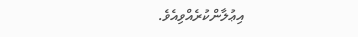އިޢުލާންކުރެއްވިއެވެ.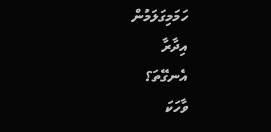ހަމަމިގަލަމުން
އިދާރާ
އެނގޭތަ؟
ވާހަކަ